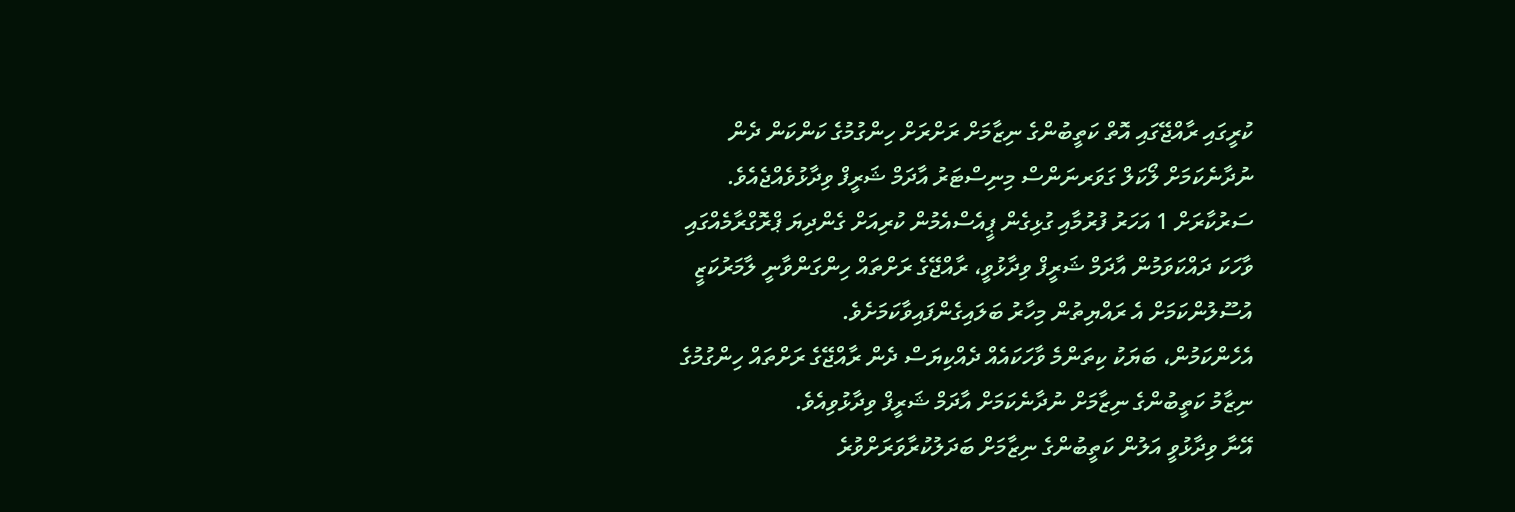ކުރީގައި ރާއްޖޭގައި އޮތް ކަތީބުންގެ ނިޒާމަށް ރަށްރަށް ހިންގުމުގެ ކަންކަން ދެން ނުދާނެކަމަށް ލޯކަލް ގަވަރނަންސް މިނިސްޓަރު އާދަމް ޝަރީފް ވިދާޅުވެއްޖެއެވެ.
ސަރުކާރަށް 1 އަހަރު ފުރުމާއި ގުޅިގެން ޕީއެސްއެމުން ކުރިއަށް ގެންދިޔަ ޕްރޮގްރާމެއްގައި ވާހަކަ ދައްކަވަމުން އާދަމް ޝަރީފް ވިދާޅުވީ، ރާއްޖޭގެ ރަށްތައް ހިންގަންވާނީ ލާމަރުކަޒީ އުސޫލުންކަމަށް އެ ރައްޔިތުން މިހާރު ބަލައިގެންފައިވާކަމަށެވެ.
އެހެންކަމުން، ބަޔަކު ކިތަންމެ ވާހަކައެއް ދެއްކިޔަސް ދެން ރާއްޖޭގެ ރަށްތައް ހިންގުމުގެ ނިޒާމު ކަތީބުންގެ ނިޒާމަށް ނުދާނެކަމަށް އާދަމް ޝަރީފް ވިދާޅުވިއެވެ.
އޭނާ ވިދާޅުވީ އަލުން ކަތީބުންގެ ނިޒާމަށް ބަދަލުކުރާވަރަށްވުރެ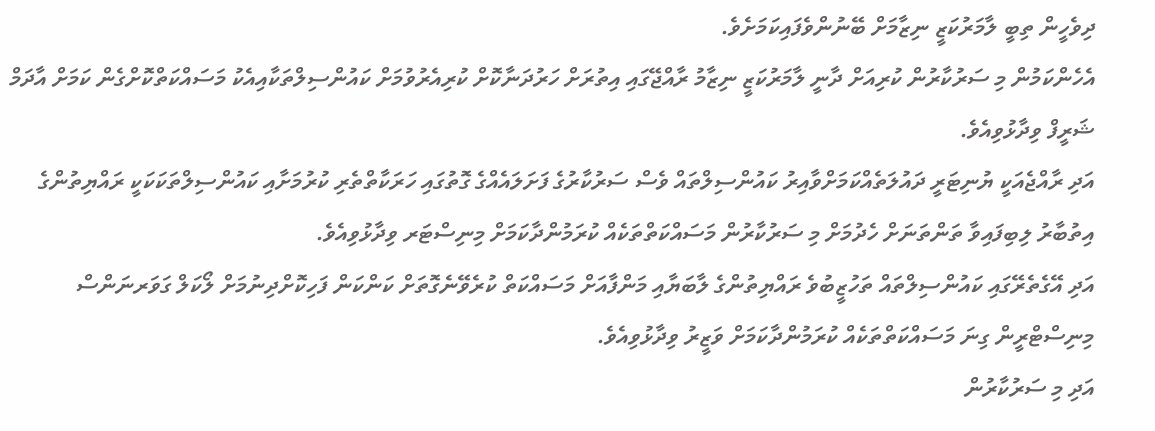ދިވެހީން ތިބީ ލާމަރުކަޒީ ނިޒާމަށް ބޭނުންވެފައިކަމަށެވެ.
އެހެންކަމުން މި ސަރުކާރުން ކުރިއަށް ދާނީ ލާމަރުކަޒީ ނިޒާމު ރާއްޖޭގައި އިތުރަށް ހަރުދަނާކޮށް ކުރިއެރުވުމަށް ކައުންސިލްތަކާއިއެކު މަސައްކަތްކޮށްގެން ކަމަށް އާދަމް ޝަރީފް ވިދާޅުވިއެވެ.
އަދި ރާއްޖެއަކީ ޔުނިޓަރީ ދައުލަތެއްކަމަށްވާއިރު ކައުންސިލްތައް ވެސް ސަރުކާރުގެ ފަށަލައެއްގެ ގޮތުގައި ހަރަކާތްތެރި ކުރުމަށާއި ކައުންސިލްތަކަކަކީ ރައްޔިތުންގެ އިތުބާރު ލިބިފައިވާ ތަންތަނަށް ހެދުމަށް މި ސަރުކާރުން މަސައްކަތްތަކެއް ކުރަމުންދާކަމަށް މިނިސްޓަރ ވިދާޅުވިއެވެ.
އަދި އޭގެތެރޭގައި ކައުންސިލްތައް ތަހުޒީބުވެ ރައްޔިތުންގެ ލާބަޔާއި މަންފާއަށް މަސައްކަތް ކުރެވޭނެގޮތަށް ކަންކަން ފަހިކޮށްދިނުމަށް ލޯކަލް ގަވަރނަންސް މިނިސްޓްރީން ގިނަ މަސައްކަތްތަކެއް ކުރަމުންދާކަމަށް ވަޒީރު ވިދާޅުވިއެވެ.
އަދި މި ސަރުކާރުން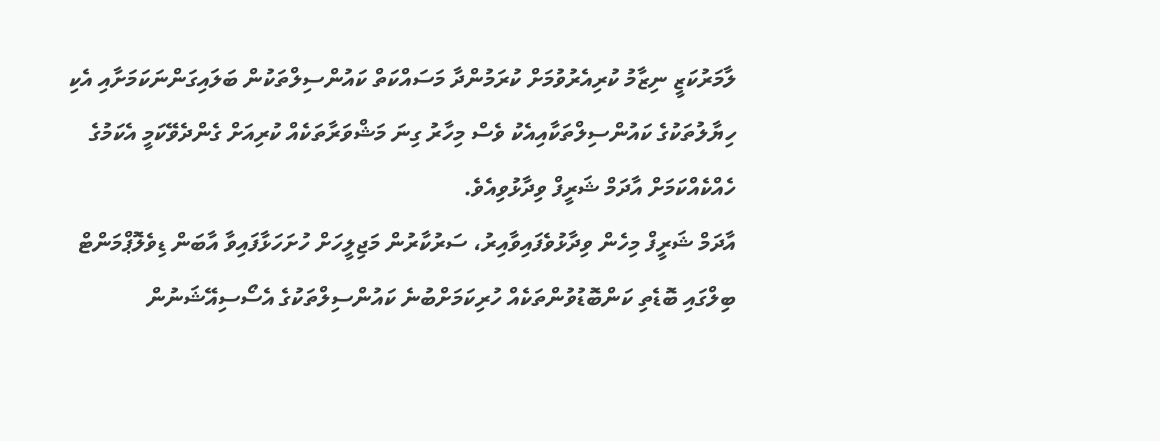ލާމަރުކަޒީ ނިޒާމު ކުރިއެރުވުމަށް ކުރަމުންދާ މަސައްކަތް ކައުންސިލްތަކުން ބަލައިގަންނަކަމަށާއި އެކި ހިޔާލުތަކުގެ ކައުންސިލްތަކާއިއެކު ވެސް މިހާރު ގިނަ މަޝްވަރާތަކެއް ކުރިއަށް ގެންދެވޭކަމީ އެކަމުގެ ހެއްކެއްކަމަށް އާދަމް ޝަރީފް ވިދާޅުވިއެވެ.
އާދަމް ޝަރީފް މިހެން ވިދާޅުވެފައިވާއިރު، ސަރުކާރުން މަޖިލީހަށް ހުށަހަޅާފައިވާ އާބަން ޑިވެލޮޕްމަންޓް ބިލްގައި ބޮޑެތި ކަންބޮޑުވުންތަކެއް ހުރިކަމަށްބުނެ ކައުންސިލްތަކުގެ އެސޯސިއޭޝަނުން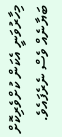މިހާރުވަނީ އެކަން ކުށްވެރިކޮށް ބަޔާނެއް ވެސް ނެރެފައެވެ.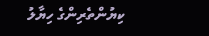ކިޔުންތެރިންގެ ހިޔާލު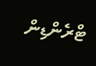ޓްރެންޑިން